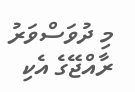މި ދުވަސްވަރު ރާއްޖޭގެ އެކި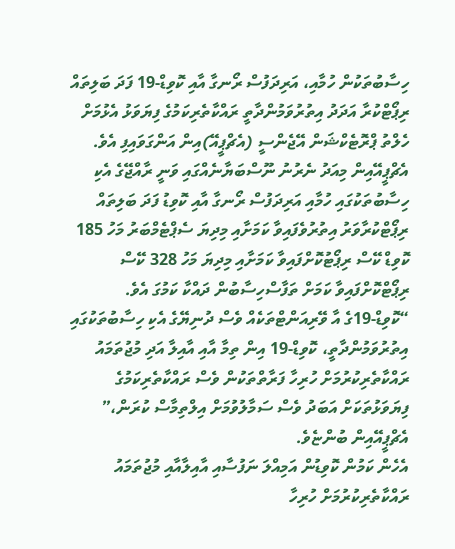ހިސާބުތަކުން ހުމާއި، އަރިދަފުސް ރޯނގާ އާއި ކޮވިޑް-19 ފަދަ ބަލިތައް ރިޕޯޓްކުރާ އަދަދު އިތުރުވަމުންދާތީ ރައްކާތެރިކަމުގެ ފިޔަވަޅު އެޅުމަށް ހެލްތު ޕްރޮޓެކްޝަން އޭޖެންސީ (އެޗްޕީއޭ)އިން އަންގަވައިފި އެވެ.
އެޗްޕީއޭއިން މިއަދު ނެރުނު ނޫސްބަޔާނެއްގައި ވަނީ ރާއްޖޭގެ އެކި ހިސާބުތަކުގައި ހުމާއި އަރިދަފުސް ރޯނގާ އާއި ކޮވިޑު ފަދަ ބަލިތައް ރިޕޯޓްކުރާވަރު އިތުރުވެފައިވާ ކަމަށާއި މިދިޔަ ސެޕްޓެމްބަރު މަހު 185 ކޮވިޑް ކޭސް ރިޕޯޓުކޮށްފައިވާ ކަމަށާއި މިދިޔަ މަހު 328 ކޭސް ރިޕޯޓްކޮށްފައިވާ ކަމަށް ތަފާސްހިސާބުން ދައްކާ ކަމުގަ އެވެ.
“ކޮވިޑް-19ގެ އާ ވޭރިއަންޓްތަކެއް ވެސް ދުނިޔޭގެ އެކި ހިސާބުތަކުގައި އިތުރުވަމުންދާތީ، ކޮވިޑް-19 އިން ތިމާ އާއި އާއިލާ އަދި މުޖުތަމައު ރައްކާތެރިކުރުމަށް ހުރިހާ ފަރާތްތަކުން ވެސް ރައްކާތެރިކަމުގެ ފިޔަވަޅުތަކަށް އަބަދު ވެސް ސަމާލުވުމަށް އިލްތިމާސް ކުރަން،” އެޗްޕީއޭއިން ބުންޏެވެ.
އެހެން ކަމުން ކޮވިޑުން އަމިއްލަ ނަފުސާއި އާއިލާއާއި މުޖުތަމައު ރައްކާތެރިކުރުމަށް ހުރިހާ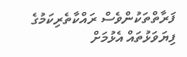ފަރާތްތަކުންވެސް ރައްކާތެރިކަމުގެ ފިޔަވަޅުތައް އެޅުމަށް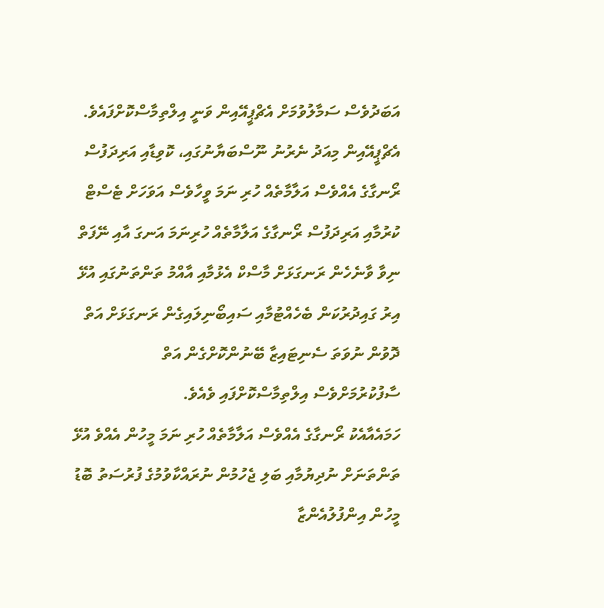އަބަދުވެސް ސަމާލުވުމަށް އެޗްޕީއޭއިން ވަނީ އިލްތިމާސްކޮށްފައެވެ.
އެޗްޕީއޭއިން މިއަދު ނެރުނު ނޫސްބަޔާނުގައި، ކޮވިޑާއި އަރިދަފުސް ރޯނގާގެ އެއްވެސް އަލާމާތެއް ހުރި ނަމަ ވީހާވެސް އަވަހަށް ޓެސްޓް ކުރުމާއި އަރިދަފުސް ރޯނގާގެ އަލާމާތެއް ހުރިނަމަ އަނގަ އާއި ނޭފަތް ނިވާ ވާނެހެން ރަނގަޅަށް މާސްކް އެޅުމާއި އާއްމު ތަންތަނުގައި އުޅޭ އިރު ގައިދުރުކަން ބެހެއްޓުމާއި ސައިބޯނިލައިގެން ރަނގަޅަށް އަތް ދޮވުން ނުވަތަ ސެނިޓައިޒާ ބޭނުންކޮށްގެން އަތް ސާފުކުރުމަށްވެސް އިލްތިމާސްކޮށްފައި ވެއެވެ.
ހަމައެއާއެކު ރޯނގާގެ އެއްވެސް އަލާމާތެއް ހުރި ނަމަ މީހުން އެއްވެ އުޅޭ ތަންތަނަށް ނުދިޔުމާއި ބަލި ޖެހުމުން ނުރައްކާވުމުގެ ފުރުސަތު ބޮޑު މީހުން އިންފުލުއެންޒާ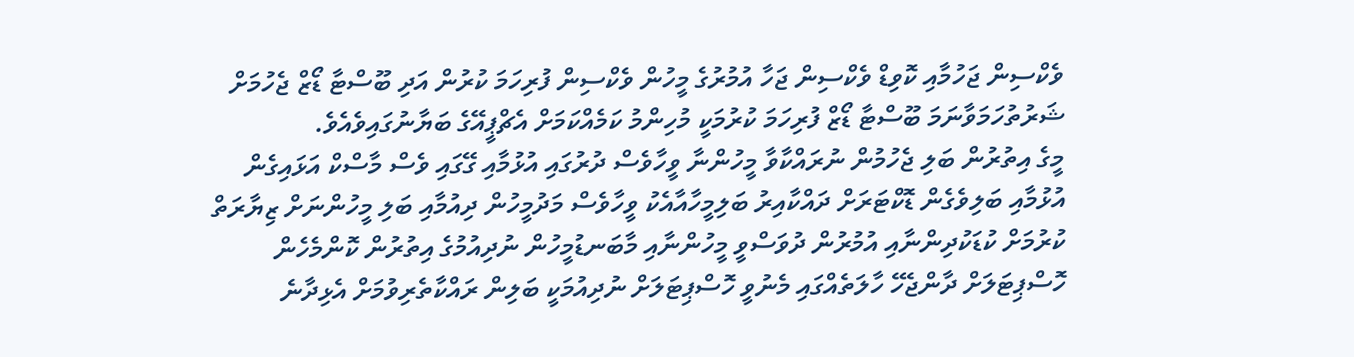ވެކްސިން ޖަހުމާއި ކޮވިޑް ވެކްސިން ޖަހާ އުމުރުގެ މީހުން ވެކްސިން ފުރިހަމަ ކުރުން އަދި ބޫސްޓާ ޑޯޒް ޖެހުމަށް ޝަރުތުހަމަވާނަމަ ބޫސްޓާ ޑޯޒް ފުރިހަމަ ކުރުމަކީ މުހިންމު ކަމެއްކަމަށް އެޗްޕީއޭގެ ބަޔާނުގައިވެއެވެ.
މީގެ އިތުރުން ބަލި ޖެހުމުން ނުރައްކާވާ މީހުންނާ ވީހާވެސް ދުރުގައި އުޅުމާއި ގޭގައި ވެސް މާސްކް އަޅައިގެން އުޅުމާއި ބަލިވެގެން ޑޮކްޓަރަށް ދައްކާއިރު ބަލިމީހާއާއެކު ވީހާވެސް މަދުމީހުން ދިއުމާއި ބަލި މީހުންނަށް ޒިޔާރަތް ކުރުމަށް ކުޑަކުދިންނާއި އުމުރުން ދުވަސްވީ މީހުންނާއި މާބަނޑުމީހުން ނުދިއުމުގެ އިތުރުން ކޮންމެހެން ހޮސްޕިޓަލަށް ދާންޖެހޭ ހާލަތެއްގައި މެނުވީ ހޮސްޕިޓަލަށް ނުދިއުމަކީ ބަލިން ރައްކާތެރިވުމަށް އެޅިދާނެ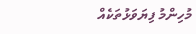މުހިންމު ފިޔަވަޅުތަކެއް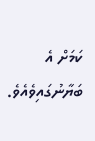ކަމަށް އެ ބަޔާނުގައިވެއެވެ.